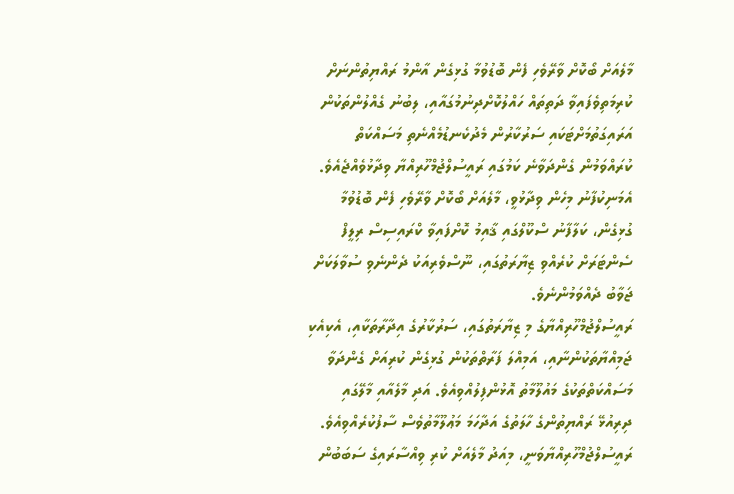މާލެއަށް ބޯކޮށް ވާރޭވެހި ފެން ބޮޑުވުމާ ގުޅިގެން އާންމު ރައްޔިތުންނަށް ކުރިމަތިވެފައިވާ ދަތިތައް ހައްލުކޮށްދިނުމުގައާއި، ލިބުނު ގެއްލުންތަކުން އަރައިގަތުމަށްޓަކައި ސަރުކާރުން މެދުކެނޑުމެއްނެތި މަސައްކަތް ކުރައްވަމުން ގެންދަވާނެ ކަމުގައި ރައީސުލްޖުމްހޫރިއްޔާ ވިދާޅުވެއްޖެއެވެ. އެމަނިކުފާނު މިހެން ވިދާޅުވީ، މާލެއަށް ބޯކޮށް ވާރޭވެހި ފެން ބޮޑުވުމާ ގުޅިގެން، ކަލާފާނު ސްކޫލްގައި ޤާއިމު ކޮށްފައިވާ ކްރައިސިސް ރިލީފް ސެންޓަރަށް ކުރެއްވި ޒިޔާރަތުގައި، ނޫސްވެރިއަކު ދެންނެވި ސުވާލަކަށް ޖަވާބު ދެއްވަމުންނެވެ.
ރައީސުލްޖުމްހޫރިއްޔާގެ މި ޒިޔާރަތުގައި، ސަރުކާރުގެ އިދާރާތަކާއި، އެކިއެކި ޖަމިއްޔާތަކުންނާއި، އަމިއްލަ ފަރާތްތަކުން ގުޅިގެން ކުރިއަށް ގެންދަވާ މަސައްކަތްތަކުގެ މައުލޫމާތު އޮޅުންފިލުއްވިއެވެ. އަދި މާލެއާއި މާލޭގައި ދިރިއުޅޭ ރައްޔިތުންގެ ހާލަތުގެ އަދާހަމަ މަޢުލޫމާތުވެސް ސާފުކުރެއްވިއެވެ.
ރައީސުލްޖުމްހޫރިއްޔާވަނީ، މިއަދު މާލެއަށް ކުރި ވިއްސާރައިގެ ސަބަބުން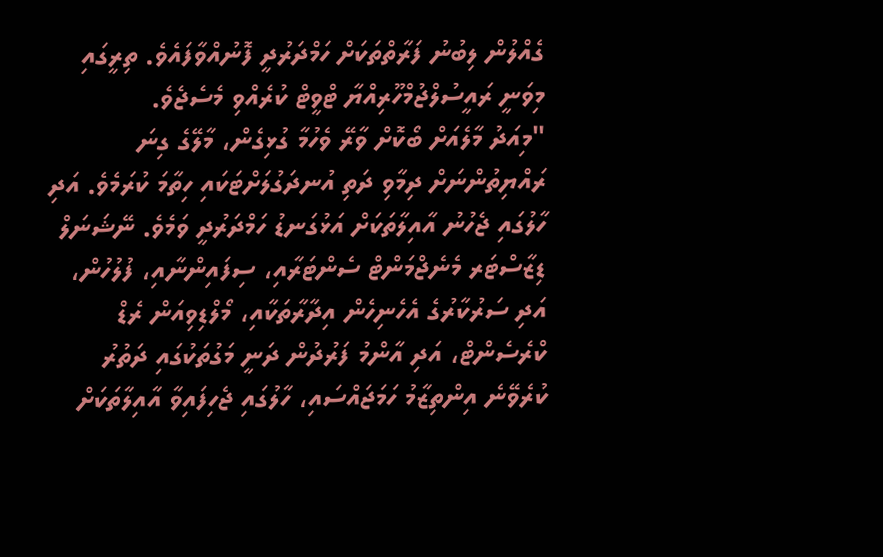ގެއްލުން ލިބުނު ފަރާތްތަކަށް ހަމްދަރުދީ ފޮނުއްވާފައެވެ. ތިރީގައި މިވަނީ ރައީސުލްޖުމްހޫރިއްޔާ ޓްވީޓް ކުރެއްވި މެސެޖެވެ.
"މިއަދު މާލެއަށް ބޯކޮށް ވާރޭ ވެހުމާ ގުޅިގެން، މާލޭގެ ގިނަ ރައްޔިތުންނަށް ދިމާވި ދަތި އުނދަގުލަށްޓަކައި ހިތާމަ ކުރަމެވެ. އަދި ހާލުގައި ޖެހުނު އާއިލާތަކަށް އަޅުގަނޑު ހަމްދަރުދީ ވަމެވެ. ނޭޝަނަލް ޑިޒާސްޓަރ މެނެޖްމަންޓް ސެންޓަރާއި، ސިފައިންނާއި، ފުލުހުން، އަދި ސަރުކާރުގެ އެހެނިހެން އިދާރާތަކާއި، މޯލްޑިވިއަން ރެޑް ކްރެސެންޓް، އަދި އާންމު ފަރުދުން ދަނީ މަގުތަކުގައި ދަތުރު ކުރެވޭނެ އިންތިޒާމު ހަމަޖައްސައި، ހާލުގައި ޖެހިފައިވާ އާއިލާތަކަށް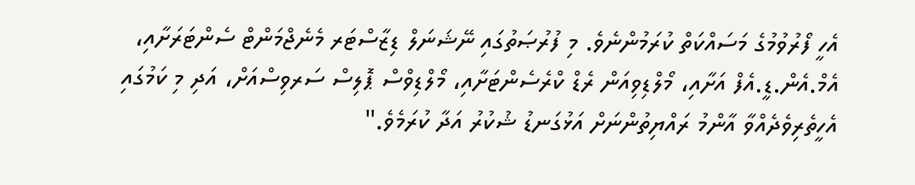އެހީ ފޯރުވުމުގެ މަސައްކަތް ކުރަމުންނެވެ. މި ފުރުޞަތުގައި ނޭޝަނަލް ޑިޒާސްޓަރ މެނެޖްމަންޓް ސެންޓަރަށާއި، އެމް.އެން.ޑީ.އެފް އަށާއި، މޯލްޑިވިއަން ރެޑް ކްރެސެންޓަށާއި، މޯލްޑިވްސް ޕޮލިސް ސަރވިސްއަށް، އަދި މި ކަމުގައި އެހީތެރިވެދެއްވާ އާންމު ރައްޔިތުންނަށް އަޅުގަނޑު ޝުކުރު އަދާ ކުރަމެވެ."